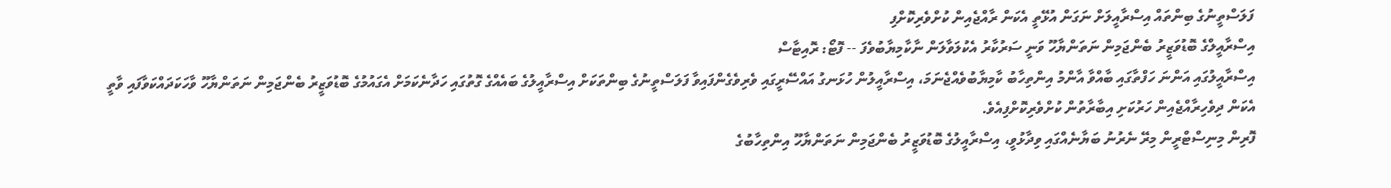ފަލަސްތީނުގެ ބިންތައް އިސްރާއީލަށް ނަގަން އުޅޭތީ އެކަން ރާއްޖެއިން ކުށްވެރިކޮށްފި
އިސްރާއީލްގެ ބޮޑުވަޒީރު ބެންޖަމިން ނަތަންޔާހޫ ވަނީ ސަރުކާރު އެކުލަވާލަން ނާކާމިޔާބުވެފަ -- ފޮޓޯ: ރޮއިޓާސް
އިސްރާއީލުގައި އަންނަ ހަފްތާގައި ބާއްވާ އާންމު އިންތިހާބު ކާމިޔާބުވެއްޖެނަމަ، އިސްރާއީލުން ހުޅަނގު އައްސޭރީގައި ވެރިވެގެންފައިވާ ފަލަސްތީނުގެ ބިންތަކަށް އިސްރާއީލުގެ ބައެއްގެ ގޮތުގައި ހަދާނެކަމަށް އެގައުމުގެ ބޮޑުވަޒީރު ބެންޖަމިން ނަތަންޔާހޫ ވާހަކަދައްކަވާފައި ވާތީ އެކަން ދިވެހިރާއްޖެއިން ހަރުކަށި އިބާރާތުން ކުށްވެރިކޮށްފިއެވެ.
ފޮރިން މިނިސްޓްރީން މިރޭ ނެރުނު ބަޔާނެއްގައި ވިދާޅުވީ، އިސްރާއީލުގެ ބޮޑުވަޒީރު ބެންޖަމިން ނަތަންޔާހޫ އިންތިހާބުގެ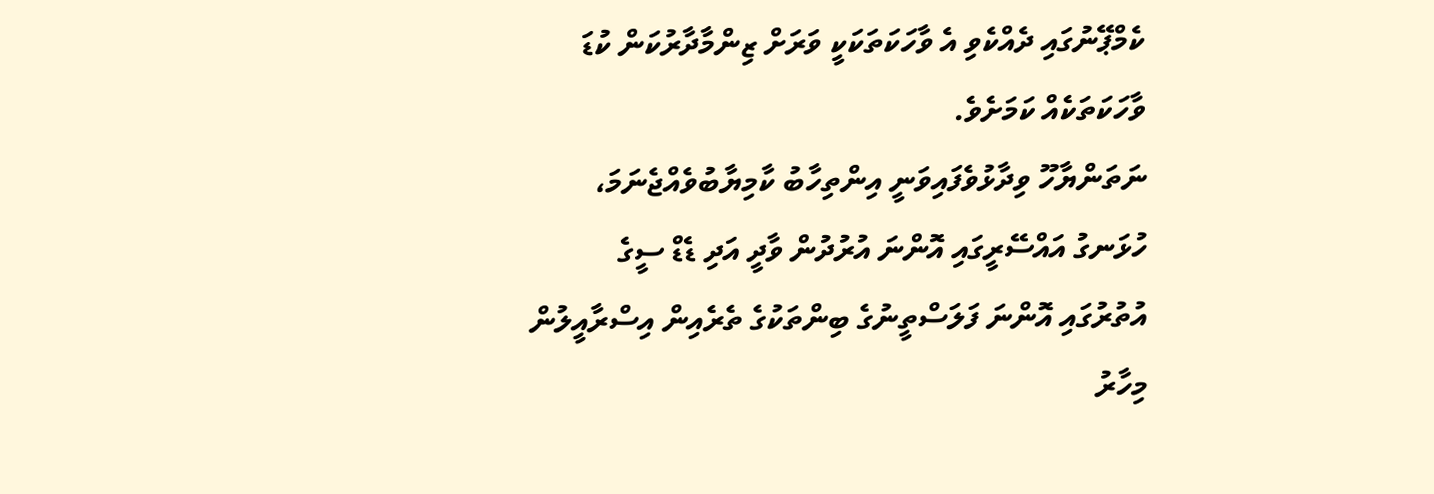ކެމްޕޭނުގައި ދެއްކެވި އެ ވާހަކަތަކަކީ ވަރަށް ޒިންމާދާރުކަން ކުޑަ ވާހަކަތަކެއް ކަމަށެވެ.
ނަތަންޔާހޫ ވިދާޅުވެފައިވަނީ އިންތިހާބު ކާމިޔާބުވެއްޖެނަމަ، ހުޅަނގު އައްސޭރީގައި އޮންނަ އުރުދުން ވާދީ އަދި ޑެޑް ސީގެ އުތުރުގައި އޮންނަ ފަލަސްތީނުގެ ބިންތަކުގެ ތެރެއިން އިސްރާއީލުން މިހާރު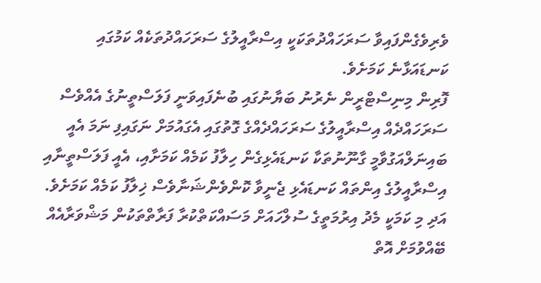ވެރިވެގެންފައިވާ ސަރަހައްދުތަކަކީ އިސްރާއީލުގެ ސަރަހައްދުތަކެއް ކަމުގައި ކަނޑައަޅާނެ ކަމަށެވެ.
ފޮރިން މިނިސްޓްރީން ނެރުނު ބަޔާނުގައި ބުނެފައިވަނީ ފަލަސްތީނުގެ އެއްވެސް ސަރަހައްދެއް އިސްރާއީލުގެ ސަރަހައްދެއްގެ ގޮތުގައި އެގައުމަށް ނަގައިފި ނަމަ އެއީ ބައިނަލްއަގުވާމީ ގާނޫނުތަކާ ކަނޑައެޅިގެން ހިލާފު ކަމެއް ކަމަށާއި، އެއީ ފަލަސްތީނާއި އިސްރާއީލުގެ އިންތައް ކަނޑައެޅި ޖެނީވާ ކޮންވެންޝަނާވެސް ޚިލާފު ކަމެއް ކަމަށެވެ.
އަދި މި ކަމަކީ މެދު އިރުމަތީގެ ސުލްހައަށް މަސައްކަތްކުރާ ފަރާތްތަކުން މަޝްވަރާއެއް ބޭއްވުމަށް އޮތް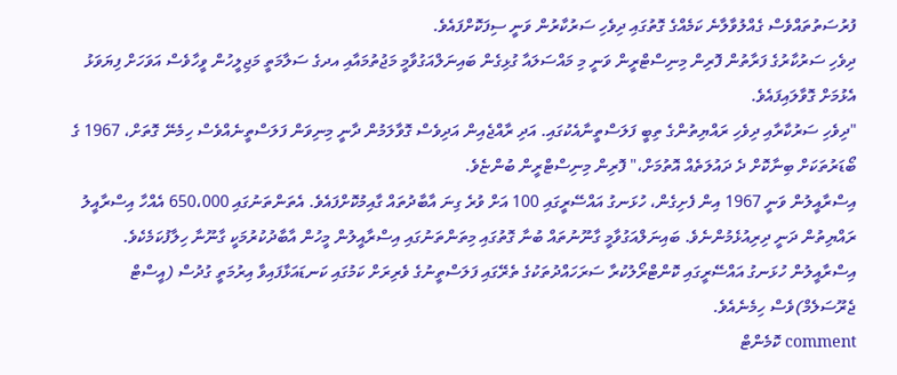ފުރުސަތުތައްވެސް ގެއްލުވާލާނެ ކަމެއްގެ ގޮތުގައި ދިވެހި ސަރުކާރުން ވަނީ ސިފަކޮށްފައެވެ.
ދިވެހި ސަރުކާރުގެ ފަރާތުން ފޮރިން މިނިސްޓްރީން ވަނީ މި މައްސަލައާ ގުޅިގެން ބައިނަލްއަގުވާމީ މަޖުތުމައާއި އދގެ ސަލާމަތީ މަޖިލީހުން ވީހާވެސް އަވަހަށް ފިޔަވަޅު އެޅުމަށް ގޮވާލައިފައެވެ.
"ދިވެހި ސަރުކާރާއި ދިވެހި ރައްޔިތުންގެ ތިބީ ފަލަސްތީނާއެކުގައި. އަދި ރާއްޖެއިން އަދިވެސް ގޮވާލަމުން ދާނީ މިނިވަން ފަލަސްތީނެއްވެސް ހިމެނޭ ގޮތަށް، 1967 ގެ ބޯޑަރުތަކަށް ބިނާކޮށް ދެ ދައުލަތެއް އޮތުމަށް،" ފޮރިން މިނިސްޓްރީން ބުންޏެވެ.
އިސްރާއީލުން ވަނީ 1967 އިން ފެށިގެން، ހުޅަނގު އައްސޭރީގައި 100 އަށް ވުރެ ގިނަ އާބާދުތައް ގާއިމުކޮށްފައެވެ. އެތަންތަނުގައި 650،000 އެއްހާ އިސްރާއީލު ރައްޔިތުން ދަނީ ދިރިއުޅެމުންނެވެ. ބައިނަލްއަގުވާމީ ގާނޫނުތައް ބުނާ ގޮތުގައި މިތަންތަނުގައި އިސްރާއީލުން މީހުން އާބާދުކުރުމަކީ ގާނޫނާ ހިލާފުކަމެކެވެ.
އިސްރާއީލުން ހުޅަނގު އައްސޭރީގައި ކޮންޓްރޯލުކުރާ ސަރަހައްދުތަކުގެ ތެރޭގައި ފަލަސްތީނުގެ ވެރިރަށް ކަމުގައި ކަނޑައަޅާފައިވާ އިރުމަތީ ގުދުސް (އީސްޓް ޖެރޫސަލެމް)ވެސް ހިމެނެއެވެ.
comment ކޮމެންޓް